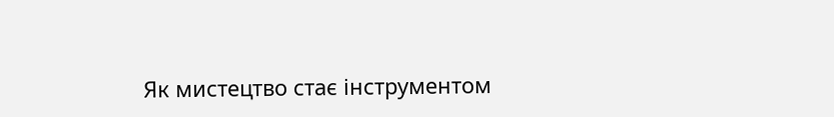Як мистецтво стає інструментом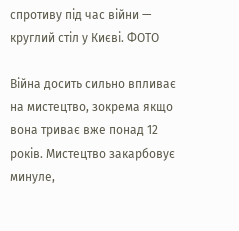спротиву під час війни — круглий стіл у Києві. ФОТО

Війна досить сильно впливає на мистецтво, зокрема якщо вона триває вже понад 12 років. Мистецтво закарбовує минуле,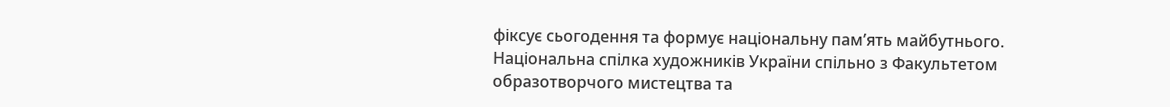фіксує сьогодення та формує національну пам’ять майбутнього.
Національна спілка художників України спільно з Факультетом образотворчого мистецтва та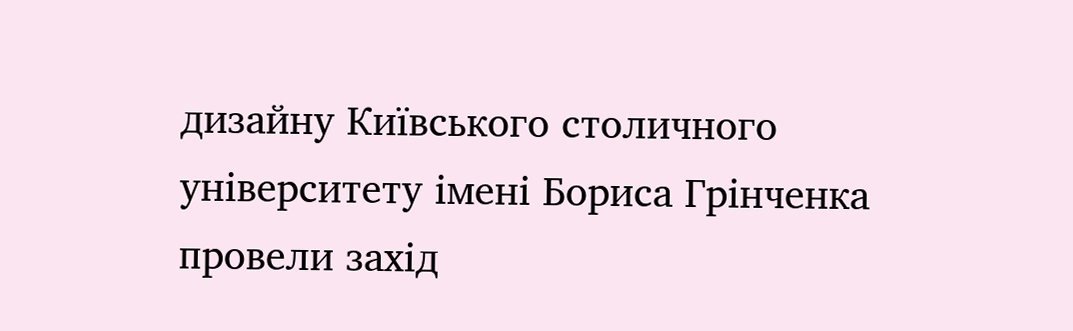дизайну Київського столичного університету імені Бориса Грінченка провели захід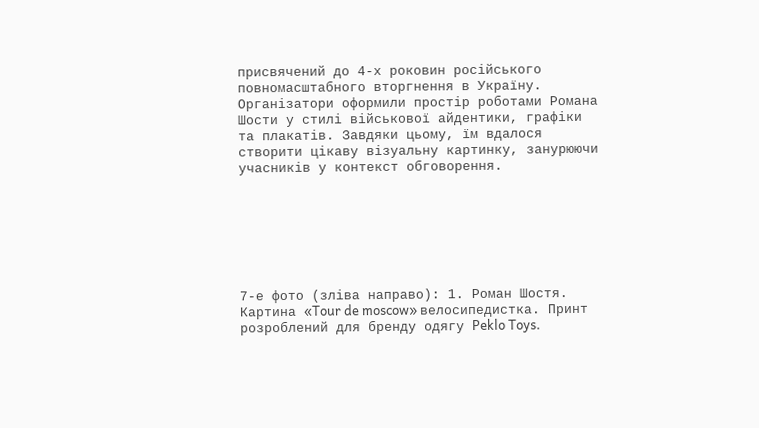присвячений до 4-х роковин російського повномасштабного вторгнення в Україну.
Організатори оформили простір роботами Романа Шости у стилі військової айдентики, графіки та плакатів. Завдяки цьому, їм вдалося створити цікаву візуальну картинку, занурюючи учасників у контекст обговорення.







7-е фото (зліва направо): 1. Роман Шостя. Картина «Tour de moscow» велосипедистка. Принт розроблений для бренду одягу Peklo Toys.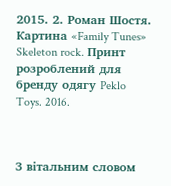2015. 2. Роман Шостя. Картина «Family Tunes» Skeleton rock. Принт розроблений для бренду одягу Peklo Toys. 2016.



З вітальним словом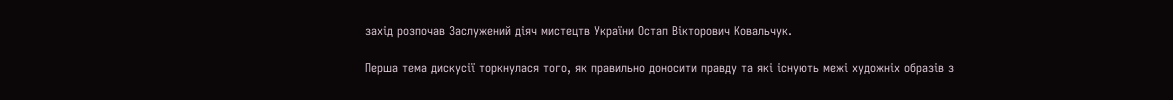захід розпочав Заслужений діяч мистецтв України Остап Вікторович Ковальчук.

Перша тема дискусії торкнулася того, як правильно доносити правду та які існують межі художніх образів з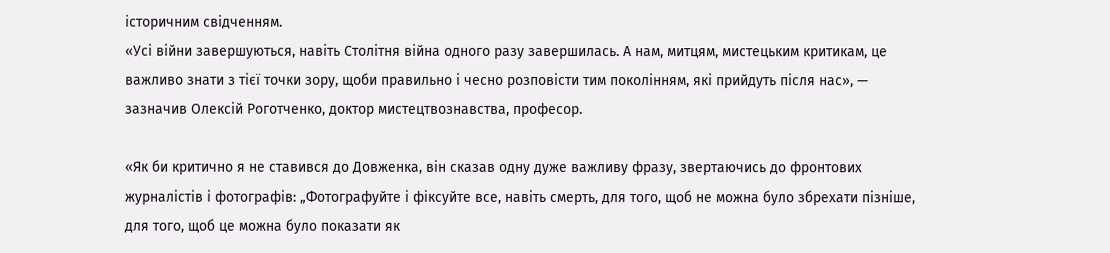історичним свідченням.
«Усі війни завершуються, навіть Столітня війна одного разу завершилась. А нам, митцям, мистецьким критикам, це важливо знати з тієї точки зору, щоби правильно і чесно розповісти тим поколінням, які прийдуть після нас», — зазначив Олексій Роготченко, доктор мистецтвознавства, професор.

«Як би критично я не ставився до Довженка, він сказав одну дуже важливу фразу, звертаючись до фронтових журналістів і фотографів: „Фотографуйте і фіксуйте все, навіть смерть, для того, щоб не можна було збрехати пізніше, для того, щоб це можна було показати як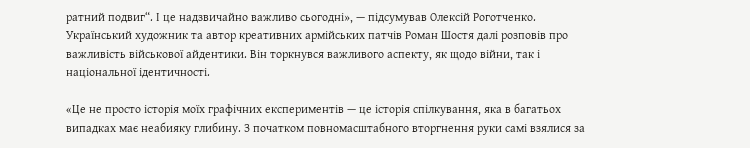ратний подвиг“. І це надзвичайно важливо сьогодні», — підсумував Олексій Роготченко.
Український художник та автор креативних армійських патчів Роман Шостя далі розповів про важливість військової айдентики. Він торкнувся важливого аспекту, як щодо війни, так і національної ідентичності.

«Це не просто історія моїх графічних експериментів — це історія спілкування, яка в багатьох випадках має неабияку глибину. З початком повномасштабного вторгнення руки самі взялися за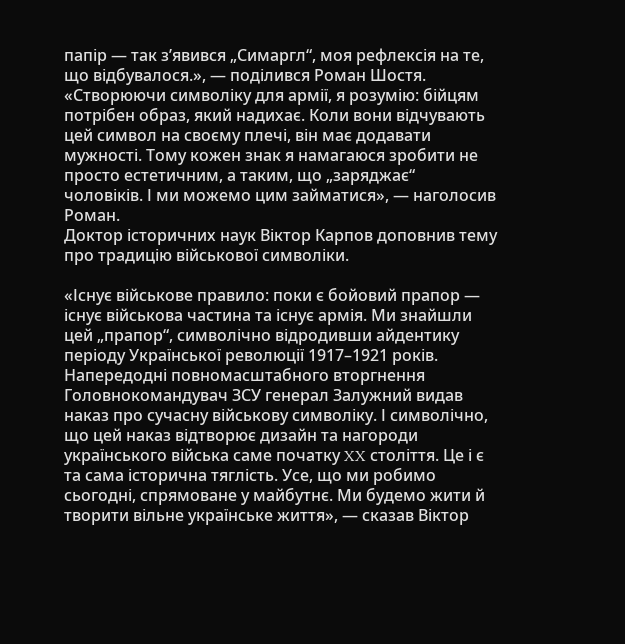папір — так з’явився „Симаргл“, моя рефлексія на те, що відбувалося.», — поділився Роман Шостя.
«Створюючи символіку для армії, я розумію: бійцям потрібен образ, який надихає. Коли вони відчувають цей символ на своєму плечі, він має додавати мужності. Тому кожен знак я намагаюся зробити не просто естетичним, а таким, що „заряджає“ чоловіків. І ми можемо цим займатися», — наголосив Роман.
Доктор історичних наук Віктор Карпов доповнив тему про традицію військової символіки.

«Існує військове правило: поки є бойовий прапор — існує військова частина та існує армія. Ми знайшли цей „прапор“, символічно відродивши айдентику періоду Української революції 1917–1921 років. Напередодні повномасштабного вторгнення Головнокомандувач ЗСУ генерал Залужний видав наказ про сучасну військову символіку. І символічно, що цей наказ відтворює дизайн та нагороди українського війська саме початку XX століття. Це і є та сама історична тяглість. Усе, що ми робимо сьогодні, спрямоване у майбутнє. Ми будемо жити й творити вільне українське життя», — сказав Віктор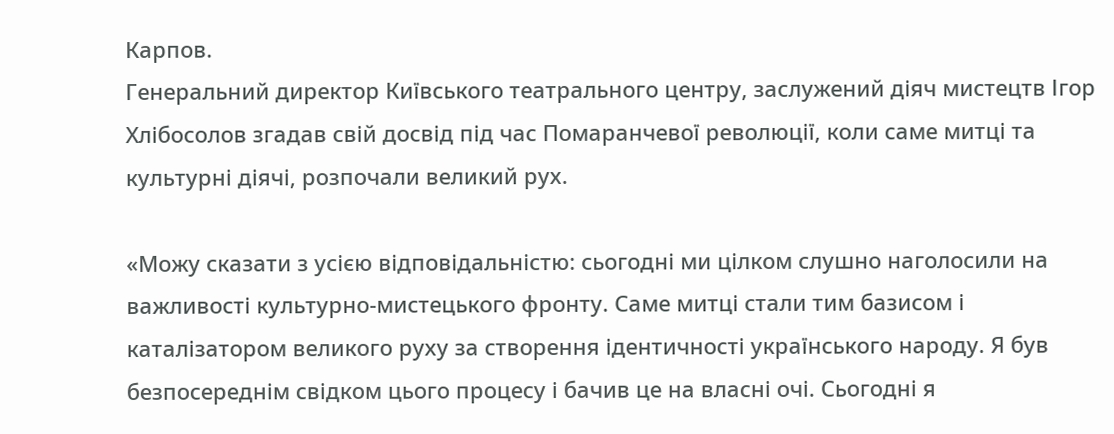Карпов.
Генеральний директор Київського театрального центру, заслужений діяч мистецтв Ігор Хлібосолов згадав свій досвід під час Помаранчевої революції, коли саме митці та культурні діячі, розпочали великий рух.

«Можу сказати з усією відповідальністю: сьогодні ми цілком слушно наголосили на важливості культурно-мистецького фронту. Саме митці стали тим базисом і каталізатором великого руху за створення ідентичності українського народу. Я був безпосереднім свідком цього процесу і бачив це на власні очі. Сьогодні я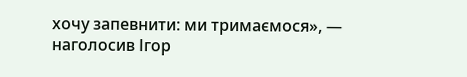хочу запевнити: ми тримаємося», — наголосив Ігор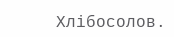Хлібосолов.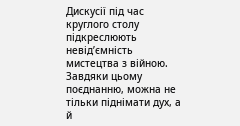Дискусії під час круглого столу підкреслюють невід’ємність мистецтва з війною. Завдяки цьому поєднанню, можна не тільки піднімати дух, а й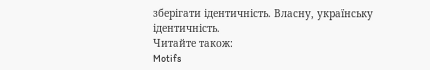зберігати ідентичність. Власну, українську ідентичність.
Читайте також:
Motifs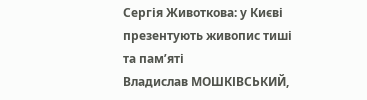Сергія Животкова: у Києві презентують живопис тиші та пам’яті
Владислав МОШКІВСЬКИЙ,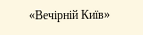«Вечірній Київ»